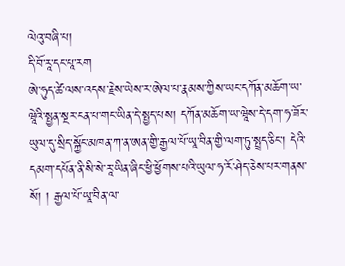ལེའུ་བཞི་པ།
དི་བོ་རཱ་དང་པཱ་རག
ཨེ་ཧུད་ཚེ་ལས་འདས་རྗེས་ཡེས་ར་ཨེལ་པ་རྣམས་ཀྱིས་ཡང་དཀོན་མཆོག་ཡ་ཝཱེའི་སྤྱན་སྔར་ངན་པ་གང་ཡིན་དེ་སྤྱད་པས། དཀོན་མཆོག་ཡ་ཝཱེས་དེ་དག་ཧ་ཟོར་ཡུལ་དུ་སྲིད་སྐྱོང་མཁན་ཀ་ན་ཨན་གྱི་རྒྱལ་པོ་ཡཱ་བིན་གྱི་ལག་ཏུ་སྤྲད་ཅིང་། དེའི་དམག་དཔོན་ནི་སི་སེ་རཱ་ཡིན་ཞིང་ཕྱི་ཕྱོགས་པའི་ཡུལ་ཧ་རོ་ཤེད་ཅེས་པར་གནས་སོ། ། རྒྱལ་པོ་ཡཱ་བིན་ལ་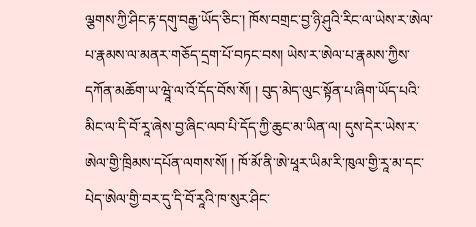ལྕགས་ཀྱི་ཤིང་རྟ་དགུ་བརྒྱ་ཡོད་ཅིང་། ཁོས་བགྲང་བྱ་ཉི་ཤུའི་རིང་ལ་ཡེས་ར་ཨེལ་པ་རྣམས་ལ་མནར་གཅོད་དྲག་པོ་བཏང་བས། ཡེས་ར་ཨེལ་པ་རྣམས་ཀྱིས་དཀོན་མཆོག་ཡ་ཝཱེ་ལ་འོ་དོད་བོས་སོ། ། བུད་མེད་ལུང་སྟོན་པ་ཞིག་ཡོད་པའི་མིང་ལ་དི་བོ་རཱ་ཞེས་བྱ་ཞིང་ལབ་པི་དོད་ཀྱི་ཆུང་མ་ཡིན་ལ། དུས་དེར་ཡེས་ར་ཨེལ་གྱི་ཁྲིམས་དཔོན་ལགས་སོ། ། ཁོ་མོ་ནི་ཨེ་ཕཱར་ཡིམ་རི་ཁུལ་གྱི་རཱ་མ་དང་པེད་ཨེལ་གྱི་བར་དུ་དི་བོ་རཱའི་ཁ་སུར་ཤིང་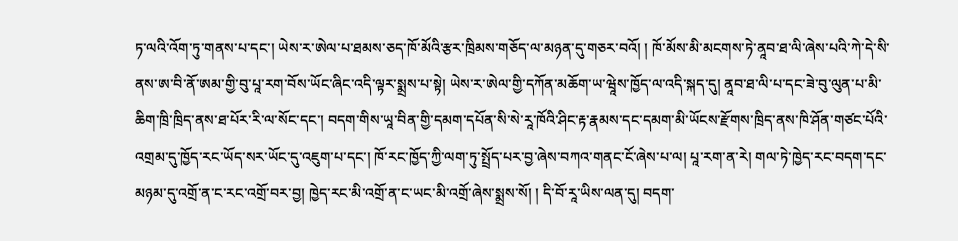ཏ་ལའི་འོག་ཏུ་གནས་པ་དང་། ཡེས་ར་ཨེལ་པ་ཐམས་ཅད་ཁོ་མོའི་རྩར་ཁྲིམས་གཅོད་ལ་མཉན་དུ་གཅར་བའོ། ། ཁོ་མོས་མི་མངགས་ཏེ་ནཱབ་ཐ་ལི་ཞེས་པའི་ཀེ་དེ་སི་ནས་ཨ་བི་ནོ་ཨམ་གྱི་བུ་པཱ་རག་བོས་ཡོང་ཞིང་འདི་ལྟར་སྨྲས་པ་སྟེ། ཡེས་ར་ཨེལ་གྱི་དཀོན་མཆོག་ཡ་ཝཱེས་ཁྱོད་ལ་འདི་སྐད་དུ། ནཱབ་ཐ་ལི་པ་དང་ཟེ་བུ་ལུན་པ་མི་ཆིག་ཁྲི་ཁྲིད་ནས་ཐ་པོར་རི་ལ་སོང་དང་། བདག་གིས་ཡཱ་བིན་གྱི་དམག་དཔོན་སི་སེ་རཱ་ཁོའི་ཤིང་རྟ་རྣམས་དང་དམག་མི་ཡོངས་རྫོགས་ཁྲིད་ནས་ཁི་ཤོན་གཙང་པོའི་འགྲམ་དུ་ཁྱོད་རང་ཡོད་སར་ཡོང་དུ་འཇུག་པ་དང་། ཁོ་རང་ཁྱོད་ཀྱི་ལག་ཏུ་སྤྲོད་པར་བྱ་ཞེས་བཀའ་གནང་ངོ་ཞེས་པ་ལ། པཱ་རག་ན་རེ། གལ་ཏེ་ཁྱེད་རང་བདག་དང་མཉམ་དུ་འགྲོ་ན་ང་རང་འགྲོ་བར་བྱ། ཁྱེད་རང་མི་འགྲོ་ན་ང་ཡང་མི་འགྲོ་ཞེས་སྨྲས་སོ། ། དི་བོ་རཱ་ཡིས་ལན་དུ། བདག་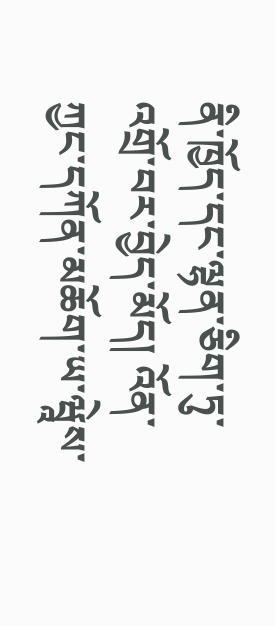ནི་ཁྱོད་དང་ལྷན་ཅིག་ཏུ་འགྲོ་བར་བྱེད་མོད། འོན་ཀྱང་དཀོན་མཆོག་ཡ་ཝཱེས་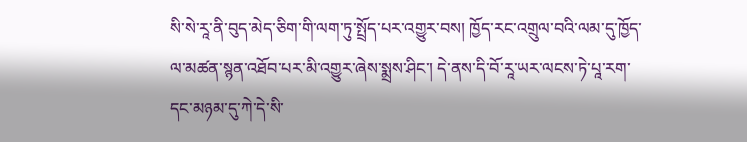སི་སེ་རཱ་ནི་བུད་མེད་ཅིག་གི་ལག་ཏུ་སྤྲོད་པར་འགྱུར་བས། ཁྱོད་རང་འགྲུལ་བའི་ལམ་དུ་ཁྱོད་ལ་མཚན་སྙན་འཐོབ་པར་མི་འགྱུར་ཞེས་སྨྲས་ཤིང་། དེ་ནས་དི་བོ་རཱ་ཡར་ལངས་ཏེ་པཱ་རག་དང་མཉམ་དུ་ཀེ་དེ་སི་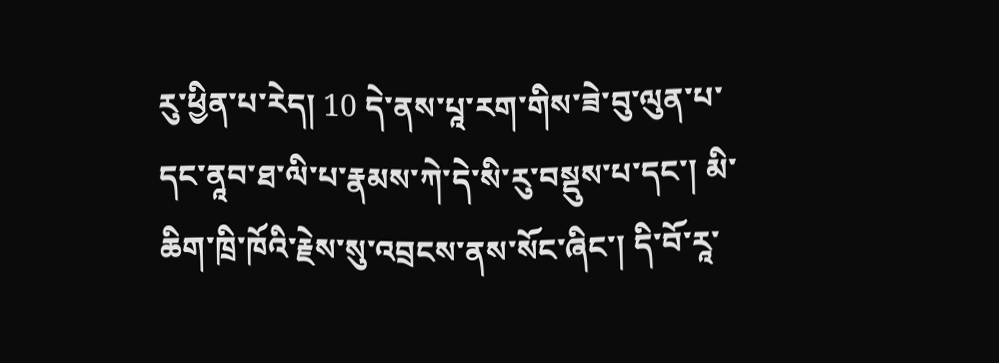རུ་ཕྱིན་པ་རེད། 10 དེ་ནས་པཱ་རག་གིས་ཟེ་བུ་ལུན་པ་དང་ནཱབ་ཐ་ལི་པ་རྣམས་ཀེ་དེ་སི་རུ་བསྡུས་པ་དང་། མི་ཆིག་ཁྲི་ཁོའི་རྗེས་སུ་འབྲངས་ནས་སོང་ཞིང་། དི་བོ་རཱ་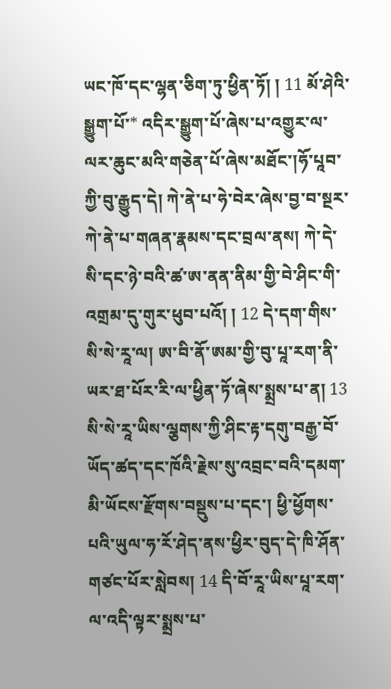ཡང་ཁོ་དང་ལྷན་ཅིག་ཏུ་ཕྱིན་ཏོ། ། 11 མོ་ཤེའི་སྒྱུག་པོ་* འདིར་སྒྱུག་པོ་ཞེས་པ་འགྱུར་ལ་ལར་ཆུང་མའི་གཅེན་པོ་ཞེས་མཐོང་།ཧོ་པཱབ་ཀྱི་བུ་རྒྱུད་དེ། ཀེ་ནེ་པ་ཧེ་བེར་ཞེས་བྱ་བ་སྔར་ཀེ་ནེ་པ་གཞན་རྣམས་དང་བྲལ་ནས། ཀེ་དེ་སི་དང་ཉེ་བའི་ཚ་ཨ་ནན་ནིམ་གྱི་བེ་ཤིང་གི་འགྲམ་དུ་གུར་ཕུབ་པའོ། ། 12 དེ་དག་གིས་སི་སེ་རཱ་ལ། ཨ་བི་ནོ་ཨམ་གྱི་བུ་པཱ་རག་ནི་ཡར་ཐ་པོར་རི་ལ་ཕྱིན་ཏོ་ཞེས་སྨྲས་པ་ན། 13 སི་སེ་རཱ་ཡིས་ལྕགས་ཀྱི་ཤིང་རྟ་དགུ་བརྒྱ་བོ་ཡོད་ཚད་དང་ཁོའི་རྗེས་སུ་འབྲང་བའི་དམག་མི་ཡོངས་རྫོགས་བསྡུས་པ་དང་། ཕྱི་ཕྱོགས་པའི་ཡུལ་ཧ་རོ་ཤེད་ནས་ཕྱིར་བུད་དེ་ཁི་ཤོན་གཙང་པོར་སླེབས། 14 དི་བོ་རཱ་ཡིས་པཱ་རག་ལ་འདི་ལྟར་སྨྲས་པ་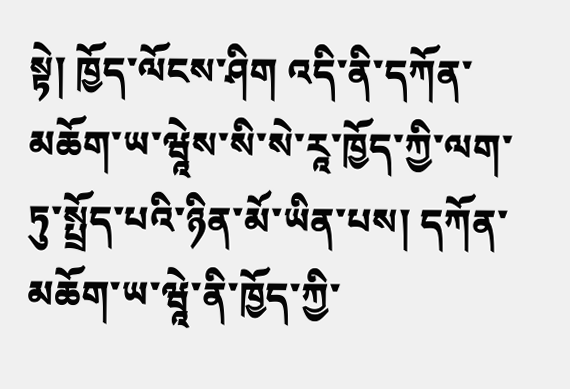སྟེ། ཁྱོད་ལོངས་ཤིག འདི་ནི་དཀོན་མཆོག་ཡ་ཝཱེས་སི་སེ་རཱ་ཁྱོད་ཀྱི་ལག་ཏུ་སྤྲོད་པའི་ཉིན་མོ་ཡིན་པས། དཀོན་མཆོག་ཡ་ཝཱེ་ནི་ཁྱོད་ཀྱི་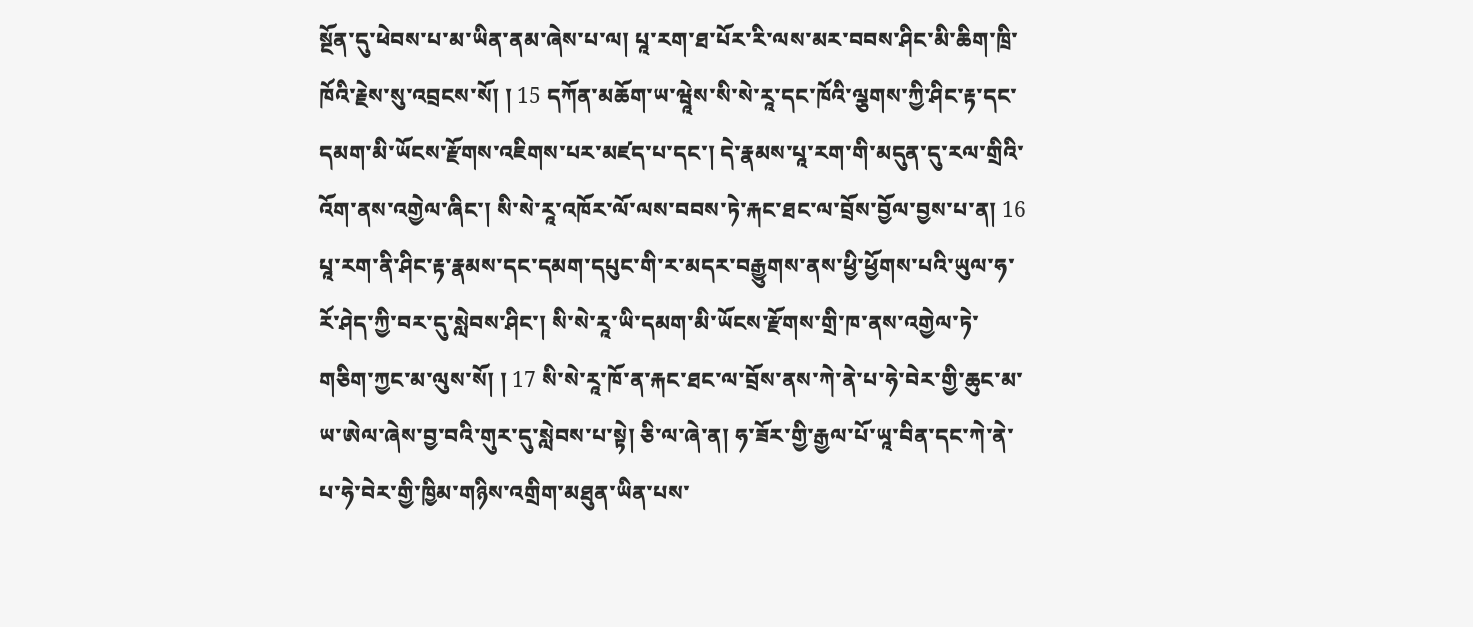སྔོན་དུ་ཕེབས་པ་མ་ཡིན་ནམ་ཞེས་པ་ལ། པཱ་རག་ཐ་པོར་རི་ལས་མར་བབས་ཤིང་མི་ཆིག་ཁྲི་ཁོའི་རྗེས་སུ་འབྲངས་སོ། ། 15 དཀོན་མཆོག་ཡ་ཝཱེས་སི་སེ་རཱ་དང་ཁོའི་ལྕགས་ཀྱི་ཤིང་རྟ་དང་དམག་མི་ཡོངས་རྫོགས་འཇིགས་པར་མཛད་པ་དང་། དེ་རྣམས་པཱ་རག་གི་མདུན་དུ་རལ་གྲིའི་འོག་ནས་འགྱེལ་ཞིང་། སི་སེ་རཱ་འཁོར་ལོ་ལས་བབས་ཏེ་རྐང་ཐང་ལ་བྲོས་བྱོལ་བྱས་པ་ན། 16 པཱ་རག་ནི་ཤིང་རྟ་རྣམས་དང་དམག་དཔུང་གི་ར་མདར་བརྒྱུགས་ནས་ཕྱི་ཕྱོགས་པའི་ཡུལ་ཧ་རོ་ཤེད་ཀྱི་བར་དུ་སླེབས་ཤིང་། སི་སེ་རཱ་ཡི་དམག་མི་ཡོངས་རྫོགས་གྲི་ཁ་ནས་འགྱེལ་ཏེ་གཅིག་ཀྱང་མ་ལུས་སོ། ། 17 སི་སེ་རཱ་ཁོ་ན་རྐང་ཐང་ལ་བྲོས་ནས་ཀེ་ནེ་པ་ཧེ་བེར་གྱི་ཆུང་མ་ཡ་ཨེལ་ཞེས་བྱ་བའི་གུར་དུ་སླེབས་པ་སྟེ། ཅི་ལ་ཞེ་ན། ཧ་ཟོར་གྱི་རྒྱལ་པོ་ཡཱ་བིན་དང་ཀེ་ནེ་པ་ཧེ་བེར་གྱི་ཁྱིམ་གཉིས་འགྲིག་མཐུན་ཡིན་པས་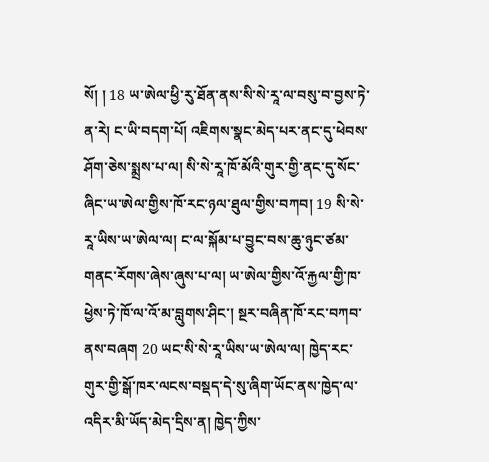སོ། ། 18 ཡ་ཨེལ་ཕྱི་རུ་ཐོན་ནས་སི་སེ་རཱ་ལ་བསུ་བ་བྱས་ཏེ་ན་རེ། ང་ཡི་བདག་པོ། འཇིགས་སྣང་མེད་པར་ནང་དུ་ཕེབས་ཤོག་ཅེས་སྨྲས་པ་ལ། སི་སེ་རཱ་ཁོ་མོའི་གུར་གྱི་ནང་དུ་སོང་ཞིང་ཡ་ཨེལ་གྱིས་ཁོ་རང་ཉལ་ཐུལ་གྱིས་བཀབ། 19 སི་སེ་རཱ་ཡིས་ཡ་ཨེལ་ལ། ང་ལ་སྐོམ་པ་བྱུང་བས་ཆུ་ཉུང་ཙམ་གནང་རོགས་ཞེས་ཞུས་པ་ལ། ཡ་ཨེལ་གྱིས་འོ་རྐྱལ་གྱི་ཁ་ཕྱེས་ཏེ་ཁོ་ལ་འོ་མ་བླུགས་ཤིང་། སྔར་བཞིན་ཁོ་རང་བཀབ་ནས་བཞག 20 ཡང་སི་སེ་རཱ་ཡིས་ཡ་ཨེལ་ལ། ཁྱེད་རང་གུར་གྱི་སྒོ་ཁར་ལངས་བསྡད་དེ་སུ་ཞིག་ཡོང་ནས་ཁྱེད་ལ་འདིར་མི་ཡོད་མེད་དྲིས་ན། ཁྱེད་ཀྱིས་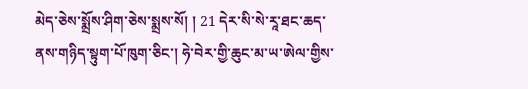མེད་ཅེས་སྨྲོས་ཤིག་ཅེས་སྨྲས་སོ། ། 21 དེར་སི་སེ་རཱ་ཐང་ཆད་ནས་གཉིད་སྟུག་པོ་ཁུག་ཅིང་། ཧེ་བེར་གྱི་ཆུང་མ་ཡ་ཨེལ་གྱིས་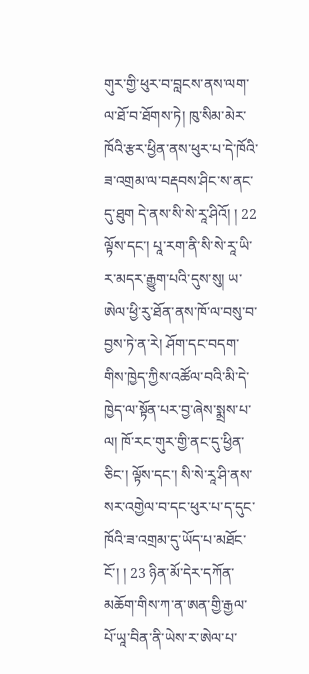གུར་གྱི་ཕུར་བ་བླངས་ནས་ལག་ལ་ཐོ་བ་ཐོགས་ཏེ། ཁུ་སིམ་མེར་ཁོའི་རྩར་ཕྱིན་ནས་ཕུར་པ་དེ་ཁོའི་ཟ་འགྲམ་ལ་བརྡབས་ཤིང་ས་ནང་དུ་ཐུག དེ་ནས་སི་སེ་རཱ་ཤིའོ། ། 22 ལྟོས་དང་། པཱ་རག་ནི་སི་སེ་རཱ་ཡི་ར་མདར་རྒྱུག་པའི་དུས་སུ། ཡ་ཨེལ་ཕྱི་རུ་ཐོན་ནས་ཁོ་ལ་བསུ་བ་བྱས་ཏེ་ན་རེ། ཤོག་དང་བདག་གིས་ཁྱེད་ཀྱིས་འཚོལ་བའི་མི་དེ་ཁྱེད་ལ་སྟོན་པར་བྱ་ཞེས་སྨྲས་པ་ལ། ཁོ་རང་གུར་གྱི་ནང་དུ་ཕྱིན་ཅིང་། ལྟོས་དང་། སི་སེ་རཱ་ཤི་ནས་སར་འགྱེལ་བ་དང་ཕུར་པ་ད་དུང་ཁོའི་ཟ་འགྲམ་དུ་ཡོད་པ་མཐོང་ངོ་། ། 23 ཉིན་མོ་དེར་དཀོན་མཆོག་གིས་ཀ་ན་ཨན་གྱི་རྒྱལ་པོ་ཡཱ་བིན་ནི་ཡེས་ར་ཨེལ་པ་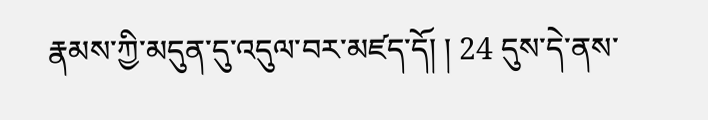རྣམས་ཀྱི་མདུན་དུ་འདུལ་བར་མཛད་དོ། ། 24 དུས་དེ་ནས་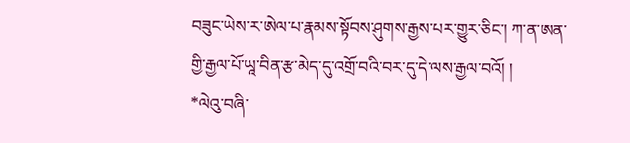བཟུང་ཡེས་ར་ཨེལ་པ་རྣམས་སྟོབས་ཤུགས་རྒྱས་པར་གྱུར་ཅིང་། ཀ་ན་ཨན་གྱི་རྒྱལ་པོ་ཡཱ་བིན་རྩ་མེད་དུ་འགྲོ་བའི་བར་དུ་དེ་ལས་རྒྱལ་བའོ། །
*ལེའུ་བཞི་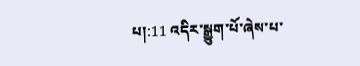པ།:11 འདིར་སྒྱུག་པོ་ཞེས་པ་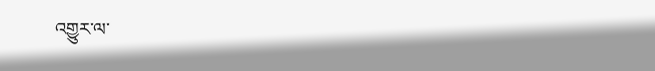འགྱུར་ལ་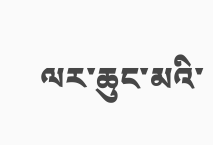ལར་ཆུང་མའི་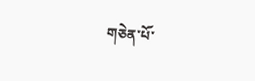གཅེན་པོ་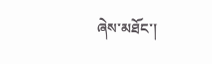ཞེས་མཐོང་།